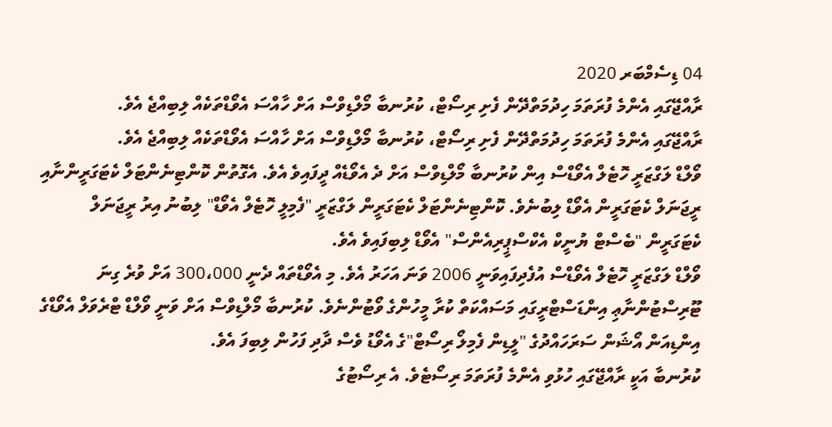04 ޑިސެމްބަރ 2020
ރާއްޖޭގައި އެންމެ ފުރަތަމަ ހިދުމަތްދޭން ފެށި ރިސޯޓް، ކުރުނބާ މޯލްޑިވްސް އަށް ހާއްސަ އެވޯޑްތަކެއް ލިބިއްޖެ އެވެ.
ރާއްޖޭގައި އެންމެ ފުރަތަމަ ހިދުމަތްދޭން ފެށި ރިސޯޓް، ކުރުނބާ މޯލްޑިވްސް އަށް ހާއްސަ އެވޯޑްތަކެއް ލިބިއްޖެ އެވެ.
ވޯލްޑް ލަގްޒަރީ ހޮޓެލް އެވޯޑްސް އިން ކުރުނބާ މޯލްޑިވްސް އަށް ދެ އެވޯޑެއް ދީފައިވެ އެވެ. އެގޮތުން ކޮންޓިނެންޓަލް ކެޓަގަރީންނާއި ރީޖަނަލް ކެޓަގަރީން އެވޯޑް ލިބުނެވެ. ކޮންޓިނެންޓަލް ކެޓަގަރީން ލަގްޒަރީ "ފެމިލީ ހޮޓެލް އެވޯޑް" ލިބުނު އިރު ރީޖަނަލް ކެޓަގަރީން "ބެސްޓް ޔުނީކް އެކްސްޕީރިއެންސް" އެވޯޑް ލިބިފައިވެ އެވެ.
ވޯލްޑް ލަގްޒަރީ ހޮޓެލް އެވޯޑްސް އުފެދިފައިވަނީ 2006 ވަނަ އަހަރު އެވެ. މި އެވޯޑްތައް ދެނީ 300،000 އަށް ވުރެ ގިނަ ޓޫރިސްޓުންނާޢި އިންޑަސްޓްރީގައި މަސައްކަތް ކުރާ މީހުންގެ ވޯޓުންނެވެ. ކުރުނބާ މޯލްޑިވްސް އަށް ވަނީ ވޯލްޑް ޓްރެވަލް އެވޯޑްގެ އިންޑިއަން އޯޝަން ސަރަހައްދުގެ "ލީޑިން ފެމިލޯ ރިސޯޓް"ގެ އެވޯޑު ވެސް ދާދި ފަހުން ލިބިފަ އެވެ.
ކުރުނބާ އަކީ ރާއްޖޭގައި ހުޅުވި އެންމެ ފުރަތަމަ ރިސޯޓެވެ. އެ ރިސޯޓުގެ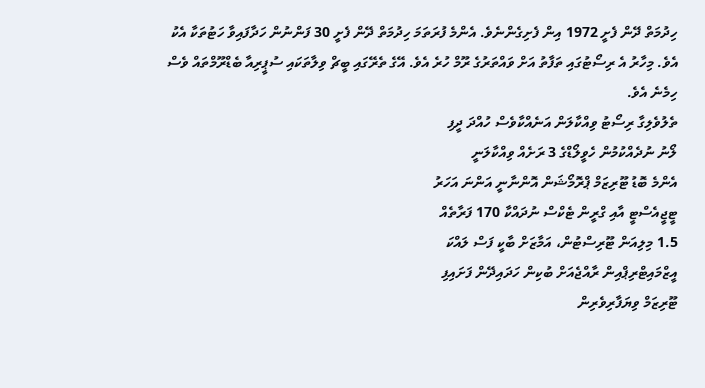ހިދުމަތް ދޭން ފެށީ 1972 އިން ފެށިގެންނެވެ. އެންމެ ފުރަތަމަ ހިދުމަތް ދޭން ފެށީ 30 ފަންނުން ހަދާފައިވާ ހަޓުތަކާ އެކު އެވެ. މިހާރު އެ ރިސޯޓުގައި ތަފާތު އަށް ވައްތަރުގެ ރޫމް ހުރެ އެވެ. އޭގެ ތެރޭގައި ބީޗް ވިލާތަކައި ސުޕީރިއާ ބެޑްރޫމްތައް ވެސް ހިމެނެ އެވެ.
ތެލުވެލިގާ ރިސޯޓު ވިއްކާލަން އަނެއްކާވެސް ހުއްދަ ދީފި
ލޯނު ނުދެއްކުމުން ހެވީލޯޑްގެ 3 ރަށެއް ވިއްކާލަނީ
އެންމެ ބޮޑު ޓޫރިޒަމް ޕްރޮމޯޝަން އޮންނާނީ އަންނަ އަހަރު
ޓީޖީއެސްޓީ އާއި ގްރީން ޓެކްސް ނުދައްކާ 170 ފަރާތެއް
1.5 މިލިއަން ޓޫރިސްޓުން، އަމާޒަށް ބާކީ ފަސް ލައްކަ
އީޒްމައިޓްރިޕްއިން ރާއްޖެއަށް ބުކިން ހަދައިދޭން ފަށައިފި
ޓޫރިޒަމް ވިޔަފާރިވެރިން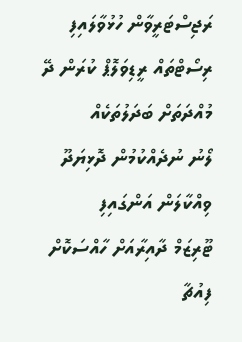ރަޖިސްޓަރީވާން ހުޅުވާލައިފި
ރިސޯޓްތައް ރީޑިވަލޮޕް ކުރަން ދޭ މުއްދަތަށް ބަދަލުތަކެއް
ލޯނު ނުދެއްކުމުން ދޮޅިޔަދޫ ވިއްކާލަން އަންގައިފި
ޓޫރިޒަމް ދާއިރާއަށް ހާއްސަކޮށް ފިއުޗާ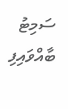ސަމިޓު ބާއްވައިފި